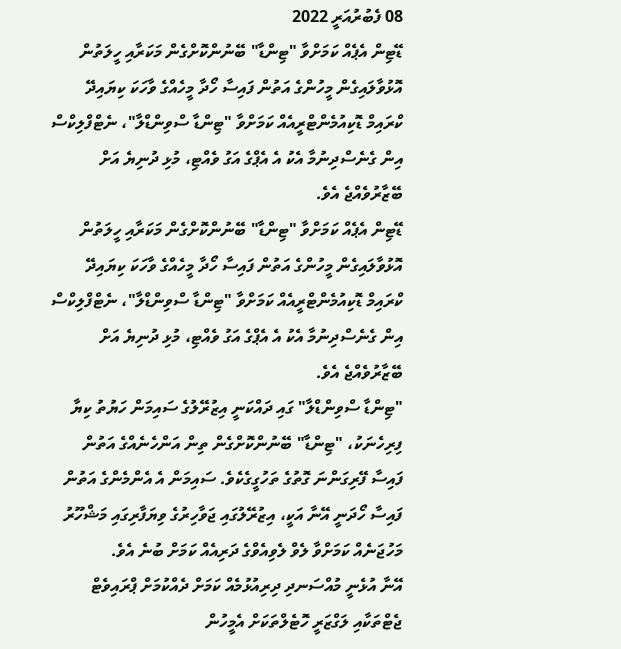08 ފެބުރުއަރީ 2022
ޑޭޓިން އެޕެއް ކަމަށްވާ "ޓިންޑާ" ބޭނުންކޮށްގެން މަކަރާއި ހީލަތުން އޮޅުވާލައިގެން މީހުންގެ އަތުން ފައިސާ ހޯދާ މީހެއްގެ ވާހަކަ ކިޔައިދޭ ކްރައިމް ޑޮކިއުމެންޓްރީއެއް ކަމަށްވާ "ޓިންޑާ ސްވިންޑްލާ"، ނެޓްފްލިކްސް އިން ގެނެސްދިނުމާ އެކު އެ އެޕްގެ އަގު ވެއްޓި، މުޅި ދުނިޔެ އަށް ބޭޒާރުވެއްޖެ އެވެ.
ޑޭޓިން އެޕެއް ކަމަށްވާ "ޓިންޑާ" ބޭނުންކޮށްގެން މަކަރާއި ހީލަތުން އޮޅުވާލައިގެން މީހުންގެ އަތުން ފައިސާ ހޯދާ މީހެއްގެ ވާހަކަ ކިޔައިދޭ ކްރައިމް ޑޮކިއުމެންޓްރީއެއް ކަމަށްވާ "ޓިންޑާ ސްވިންޑްލާ"، ނެޓްފްލިކްސް އިން ގެނެސްދިނުމާ އެކު އެ އެޕްގެ އަގު ވެއްޓި، މުޅި ދުނިޔެ އަށް ބޭޒާރުވެއްޖެ އެވެ.
"ޓިންޑާ ސްވިންޑްލާ" ގައި ދައްކަނީ އިޒުރޭލުގެ ސައިމަން ހަޔުތު ކިޔާ ފިރިހެނަކު، "ޓިންޑާ" ބޭނުންކޮށްގެން ތިން އަންހެނެއްގެ އަތުން ފައިސާ ފޭރިގަންނަ ގޮތުގެ ތަހުގީގެކެވެ. ސައިމަން އެ އެންމެންގެ އަތުން ފައިސާ ހޯދަނީ އޭނާ އަކީ، އިޒުރޭލުގައި ޖަވާހިރުގެ ވިޔަފާރިގައި މަޝްހޫރު މަހުޖަނެއް ކަމަށްވާ ލެވް ލެވިއެވްގެ ދަރިއެއް ކަމަށް ބުނެ އެވެ.
އޭނާ އުޅެނީ މުއްސަނދި ދިރިއުޅުމެއް ކަމަށް ދެއްކުމަށް ޕްރައިވެޓް ޖެޓްތަކާއި ލަގްޒަރީ ހޮޓެލްތަކަށް އެމީހުން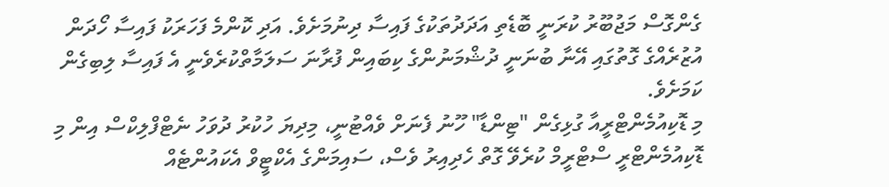ގެންގޮސް މަޖުބޫރު ކުރަނީ ބޮޑެތި އަދަދުތަކުގެ ފައިސާ ދިނުމަށެވެ. އަދި ކޮންމެ ފަހަރަކު ފައިސާ ހޯދަން އުޒުރެއްގެ ގޮތުގައި އޭނާ ބުނަނީ ދުޝްމަނުންގެ ކިބައިން ފުރާނަ ސަލަމާތްކުރެވެނީ އެ ފައިސާ ލިބިގެން ކަމަށެވެ.
މި ޑޮކިއުމެންޓްރީއާ ގުޅިގެން "ޓިންޑާ" ހޫނު ފެނަށް ވެއްޓުނީ، މިދިޔަ ހުކުރު ދުވަހު ނެޓްފްލިކްސް އިން މި ޑޮކިއުމެންޓްރީ ސްޓްރީމް ކުރެވޭ ގޮތް ހެދިއިރު ވެސް، ސައިމަންގެ އެކްޓީވް އެކައުންޓެއް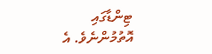ޓިންޑާގައި އޮތުމުންނެވެ. އެ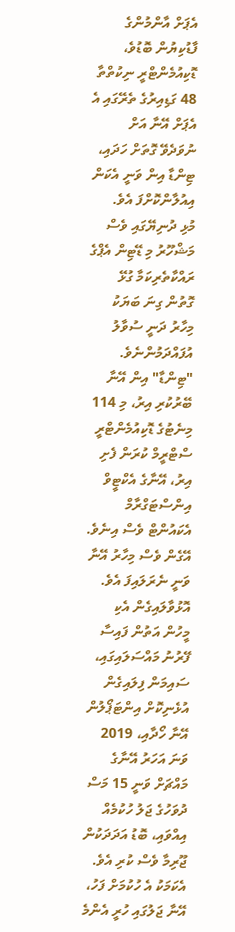އެޕަށް އާންމުންގެ ފާޑުކިޔުން ބޮޑުވެ، ޑޮކިއުމެންޓްރީ ނިކުތްތާ 48 ގަޑިއިރުގެ ތެރޭގައި އެ އެޕަށް އޭނާ އަށް ނުވަދެވޭ ގޮތަށް ހަދައި، ޓިންޑާ އިން ވަނީ އެކަން އިއުލާންކޮށްފަ އެވެ.
މުޅި ދުނިޔޭގައި ވެސް މަޝްހޫރު މި ޑޭޓިން އެޕްގެ ރައްކާތެރިކަމާ ގުޅޭ ގޮތުން ގިނަ ބަޔަކު މިހާރު ދަނީ ސުވާލު އުފައްދަމުންނެވެ.
"ޓިންޑާ" އިން އޭނާ ބޭރުކުރި އިރު، މި 114 މިނެޓުގެ ޑޮކިއުމެންޓްރީ ސްޓްރީމް ކުރަން ފެށި އިރު، އޭނާގެ އެކްޓީވް އިންސްޓަގްރާމް އެކައުންޓް ވެސް އިނެވެ. އޭގެން ވެސް މިހާރު އޭނާ ވަނީ ނެރަލައިފަ އެވެ.
އޮޅުވާލައިގެން އެކި މީހުން އަތުން ފައިސާ ފޭރުނު މައްސަލައިގައި، ސައިމަން ފިލައިގެން އުޅެނިކޮށް އިންޓަޕޯލުން އޭނާ ހޯދާއި، 2019 ވަނަ އަހަރު އޭނާގެ މައްޗަށް ވަނީ 15 މަސް ދުވަހުގެ ޖަލު ހުކުމެއް އިއްވައި، ބޮޑު އަދަދަކުން ޖޫރިމާ ވެސް ކުރި އެވެ. އެކަމަކު އެ ހުކުމަށް ފަހު، އޭނާ ޖަލުގައި ހުރީ އެންމެ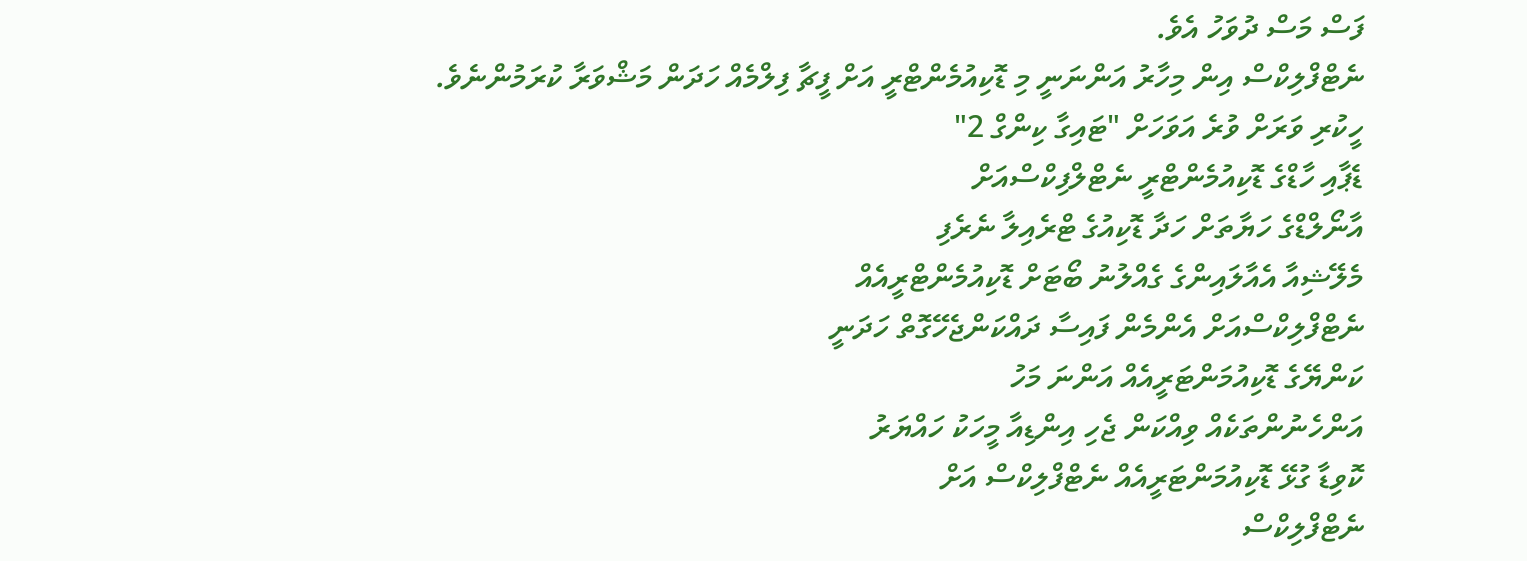ފަސް މަސް ދުވަހު އެވެ.
ނެޓްފްލިކްސް އިން މިހާރު އަންނަނީ މި ޑޮކިއުމެންޓްރީ އަށް ފީޗާ ފިލްމެއް ހަދަން މަޝްވަރާ ކުރަމުންނެވެ.
ހީކުރި ވަރަށް ވުރެ އަވަހަށް "ޓައިގާ ކިންގް 2"
ޑެޕާއި ހާޑްގެ ޑޮކިއުމެންޓްރީ ނެޓްލްފިކްސްއަށް
އާނޯލްޑްގެ ހަޔާތަށް ހަދާ ޑޮކިއުގެ ޓްރެއިލާ ނެރެފި
މެލޭޝިއާ އެއާލައިންގެ ގެއްލުނު ބޯޓަށް ޑޮކިއުމެންޓްރީއެއް
ނެޓްފްލިކްސްއަށް އެންމެން ފައިސާ ދައްކަންޖެހޭގޮތް ހަދަނީ
ކަންޔޭގެ ޑޮކިއުމަންޓަރީއެއް އަންނަ މަހު
އަންހެނުންތަކެއް ވިއްކަން ޖެހި އިންޑިއާ މީހަކު ހައްޔަރު
ކޮވިޑާ ގުޅޭ ޑޮކިއުމަންޓަރީއެއް ނެޓްފްލިކްސް އަށް
ނެޓްފްލިކްސް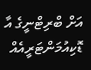އަށް ބްރިޓްނީގެ އާ ޑޮކިއުމަންޓަރީއެއް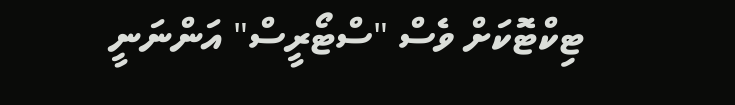ޓިކްޓޮކަށް ވެސް "ސްޓޯރީސް" އަންނަނީ